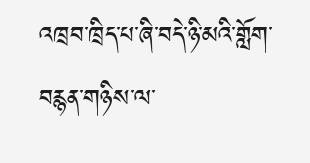འཁྲབ་ཁྲིད་པ་ཞི་བདེ་ཉི་མའི་གློག་བརྙན་གཉིས་ལ་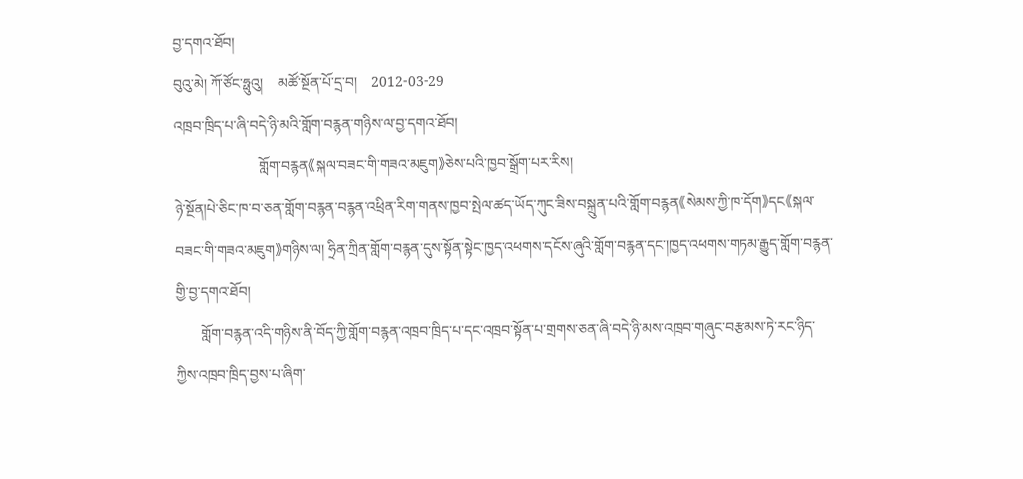བྱ་དགའ་ཐོབ།
བུའུ་མེ། ཀོ་ཙོང་ཧྥུའུ།    མཚོ་སྔོན་པོ་དྲ་བ།    2012-03-29
འཁྲབ་ཁྲིད་པ་ཞི་བདེ་ཉི་མའི་གློག་བརྙན་གཉིས་ལ་བྱ་དགའ་ཐོབ།
                       གློག་བརྙན《སྐལ་བཟང་གི་གཟའ་མཇུག》ཅེས་པའི་ཁྱབ་སྒྲོག་པར་རིས།
ཉེ་སྔོན།པེ་ཅིང་ཁ་བ་ཅན་གློག་བརྙན་བརྙན་འཕྲིན་རིག་གནས་ཁྱབ་སྤེལ་ཚད་ཡོད་ཀུང་ཟིས་བསྐྲུན་པའི་གློག་བརྙན《སེམས་ཀྱི་ཁ་དོག》དང《སྐལ་བཟང་གི་གཟའ་མཇུག》གཉིས་ལ། ཧྲིན་ཀྲིན་གློག་བརྙན་དུས་སྟོན་སྟེང་ཁྱད་འཕགས་དངོས་ཞུའི་གློག་བརྙན་དང་།ཁྱད་འཕགས་གཏམ་རྒྱུད་གློག་བརྙན་གྱི་བྱ་དགའ་ཐོབ།
       གློག་བརྙན་འདི་གཉིས་ནི་བོད་ཀྱི་གློག་བརྙན་འཁྲབ་ཁྲིད་པ་དང་འཁྲབ་སྟོན་པ་གྲགས་ཅན་ཞི་བདེ་ཉི་མས་འཁྲབ་གཞུང་བརྩམས་ཏེ་རང་ཉིད་ཀྱིས་འཁྲབ་ཁྲིད་བྱས་པ་ཞིག་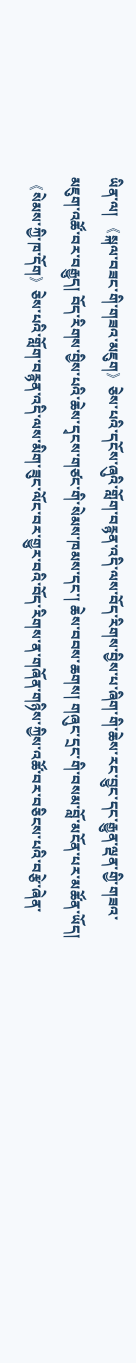ཡིན་ལ། 《སྐལ་བཟང་གི་གཟའ་མཇུག》ཅེས་པའི་དངོས་ཞུའི་གློག་བརྙན་འདི་ལས་བོད་རིགས་བྱིས་པ་ཞིག་གི་ཆེས་རང་བྱུང་དང་རྒྱུན་ལྡན་གྱི་གཟའ་མཇུག་འཚོ་བར་བརྒྱུད། བོད་རིགས་བྱིས་པའི་ཆེས་དྭངས་གཙང་གི་སེམས་ཁམས་དང་། ཆེས་བབས་ཆགས། གཞུང་དྲང་གི་བསམ་བློ་མངོན་པར་མཚོན་ཡོད། 《སེམས་ཀྱི་ཁ་དོག》ཅེས་པའི་གློག་བརྙན་འདི་ལས་མིག་ཟུང་ལོང་བར་གྱུར་བའི་བོད་རིགས་ན་གཞོན་གཉིས་ཀྱིས་འཚོ་བར་བཅིངས་པའི་བརྩེ་ཞེན་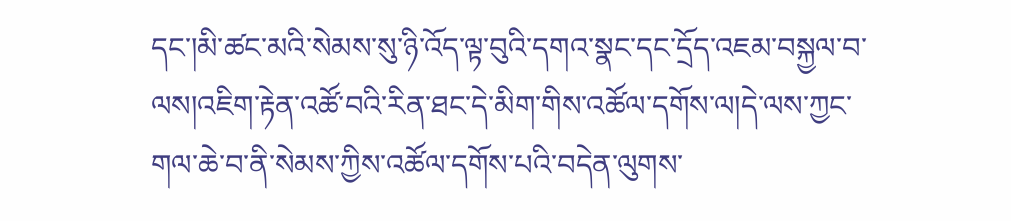དང་།མི་ཚང་མའི་སེམས་སུ་ཉི་འོད་ལྟ་བུའི་དགའ་སྣང་དང་དྲོད་འཇམ་བསྐྱལ་བ་ལས།འཇིག་རྟེན་འཚོ་བའི་རིན་ཐང་དེ་མིག་གིས་འཚོལ་དགོས་ལ།དེ་ལས་ཀྱང་གལ་ཆེ་བ་ནི་སེམས་ཀྱིས་འཚོལ་དགོས་པའི་བདེན་ལུགས་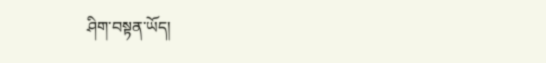ཤིག་བསྟན་ཡོད།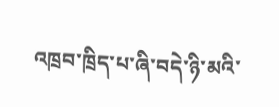འཁྲབ་ཁྲིད་པ་ཞི་བདེ་ཉི་མའི་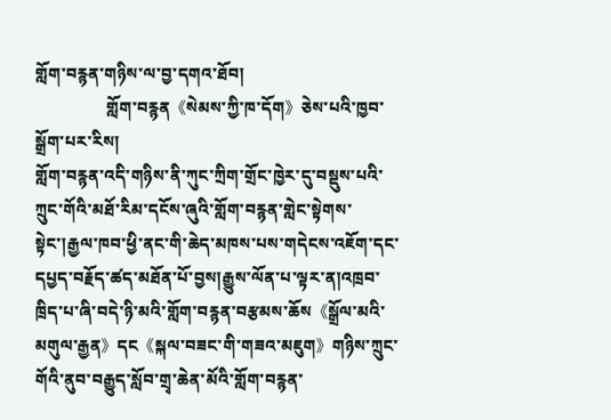གློག་བརྙན་གཉིས་ལ་བྱ་དགའ་ཐོབ།
                 གློག་བརྙན《སེམས་ཀྱི་ཁ་དོག》ཅེས་པའི་ཁྱབ་སྒྲོག་པར་རིས།
གློག་བརྙན་འདི་གཉིས་ནི་ཀུང་ཀྲིག་གྲོང་ཁྱེར་དུ་བསྡུས་པའི་ཀྲུང་གོའི་མཐོ་རིམ་དངོས་ཞུའི་གློག་བརྙན་གླེང་སྟེགས་སྟེང་།རྒྱལ་ཁབ་ཕྱི་ནང་གི་ཆེད་མཁས་པས་གདེངས་འཇོག་དང་དཔྱད་བརྗོད་ཚད་མཐོན་པོ་བྱས།རྒྱུས་ལོན་པ་ལྟར་ན།འཁྲབ་ཁྲིད་པ་ཞི་བདེ་ཉི་མའི་གློག་བརྙན་བརྩམས་ཆོས《སྒྲོལ་མའི་མགུལ་རྒྱན》དང《སྐལ་བཟང་གི་གཟའ་མཇུག》གཉིས་ཀྲུང་གོའི་ནུབ་བརྒྱུད་སློབ་གྲྭ་ཆེན་མོའི་གློག་བརྙན་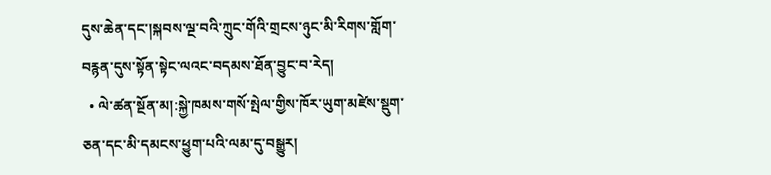དུས་ཆེན་དང་།སྐབས་ལྔ་བའི་ཀྲུང་གོའི་གྲངས་ཉུང་མི་རིགས་གློག་བརྙན་དུས་སྟོན་སྟེང་ལའང་བདམས་ཐོན་བྱུང་བ་རེད།
  • ལེ་ཚན་སྔོན་མ།:སྐྱེ་ཁམས་གསོ་སྤེལ་གྱིས་ཁོར་ཡུག་མཛེས་སྡུག་ཅན་དང་མི་དམངས་ཕྱུག་པའི་ལམ་དུ་བསྒྱུར།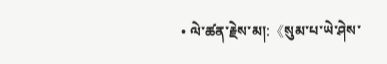• ལེ་ཚན་རྗེས་མ།:《སུམ་པ་ཡེ་ཤེས་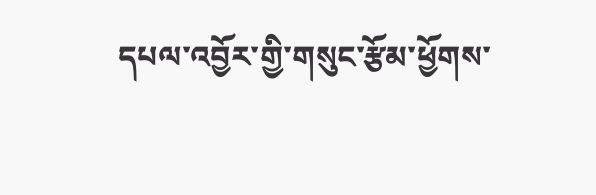དཔལ་འབྱོར་གྱི་གསུང་རྩོམ་ཕྱོགས་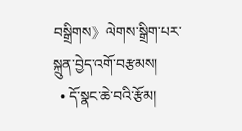བསྒྲིགས》ལེགས་སྒྲིག་པར་སྐྲུན་བྱེད་འགོ་བརྩམས།
  • དོ་སྣང་ཆེ་བའི་རྩོམ།